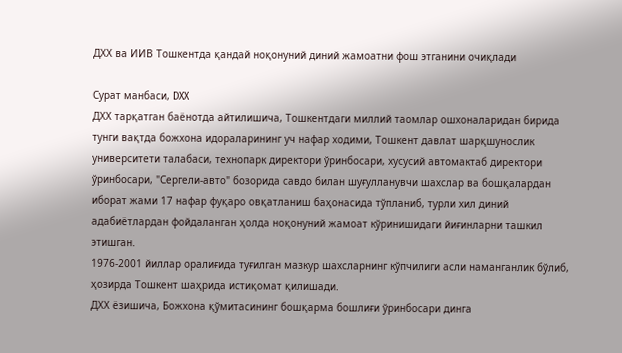ДХХ ва ИИВ Тошкентда қандай ноқонуний диний жамоатни фош этганини очиқлади

Сурат манбаси, DXX
ДХХ тарқатган баёнотда айтилишича, Тошкентдаги миллий таомлар ошхоналаридан бирида тунги вақтда божхона идораларининг уч нафар ходими, Тошкент давлат шарқшунослик университети талабаси, технопарк директори ўринбосари, хусусий автомактаб директори ўринбосари, "Сергели-авто" бозорида савдо билан шуғулланувчи шахслар ва бошқалардан иборат жами 17 нафар фуқаро овқатланиш баҳонасида тўпланиб, турли хил диний адабиётлардан фойдаланган ҳолда ноқонуний жамоат кўринишидаги йиғинларни ташкил этишган.
1976-2001 йиллар оралиғида туғилган мазкур шахсларнинг кўпчилиги асли наманганлик бўлиб, ҳозирда Тошкент шаҳрида истиқомат қилишади.
ДХХ ёзишича, Божхона қўмитасининг бошқарма бошлиғи ўринбосари динга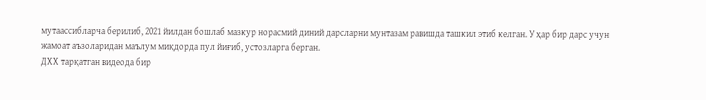мутаассибларча берилиб, 2021 йилдан бошлаб мазкур норасмий диний дарсларни мунтазам равишда ташкил этиб келган. У ҳар бир дарс учун жамоат аъзоларидан маълум миқдорда пул йиғиб, устозларга берган.
ДХХ тарқатган видеода бир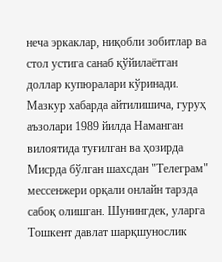неча эркаклар, ниқобли зобитлар ва стол устига санаб қўйилаётган доллар купюралари кўринади.
Мазкур хабарда айтилишича, гуруҳ аъзолари 1989 йилда Наманган вилоятида туғилган ва ҳозирда Мисрда бўлган шахсдан "Телеграм" мессенжери орқали онлайн тарзда сабоқ олишган. Шунингдек, уларга Тошкент давлат шарқшунослик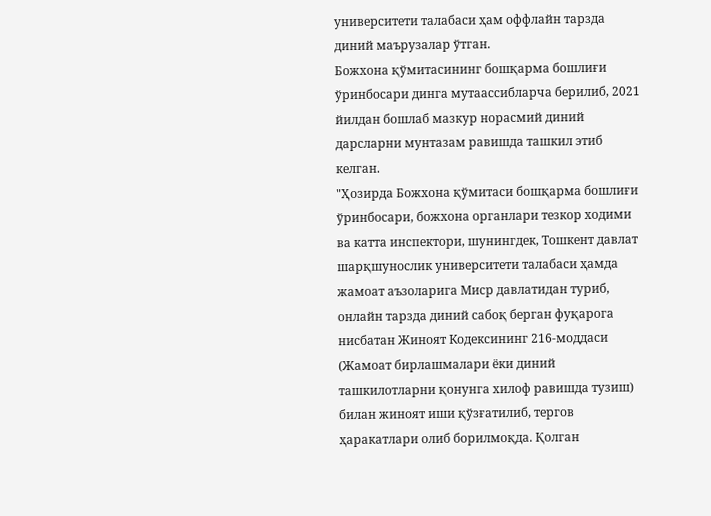университети талабаси ҳам оффлайн тарзда диний маърузалар ўтган.
Божхона қўмитасининг бошқарма бошлиғи ўринбосари динга мутаассибларча берилиб, 2021 йилдан бошлаб мазкур норасмий диний дарсларни мунтазам равишда ташкил этиб келган.
"Ҳозирда Божхона қўмитаси бошқарма бошлиғи ўринбосари, божхона органлари тезкор ходими ва катта инспектори, шунингдек, Тошкент давлат шарқшунослик университети талабаси ҳамда жамоат аъзоларига Миср давлатидан туриб, онлайн тарзда диний сабоқ берган фуқарога нисбатан Жиноят Кодексининг 216-моддаси (Жамоат бирлашмалари ёки диний ташкилотларни қонунга хилоф равишда тузиш) билан жиноят иши қўзғатилиб, тергов ҳаракатлари олиб борилмоқда. Қолган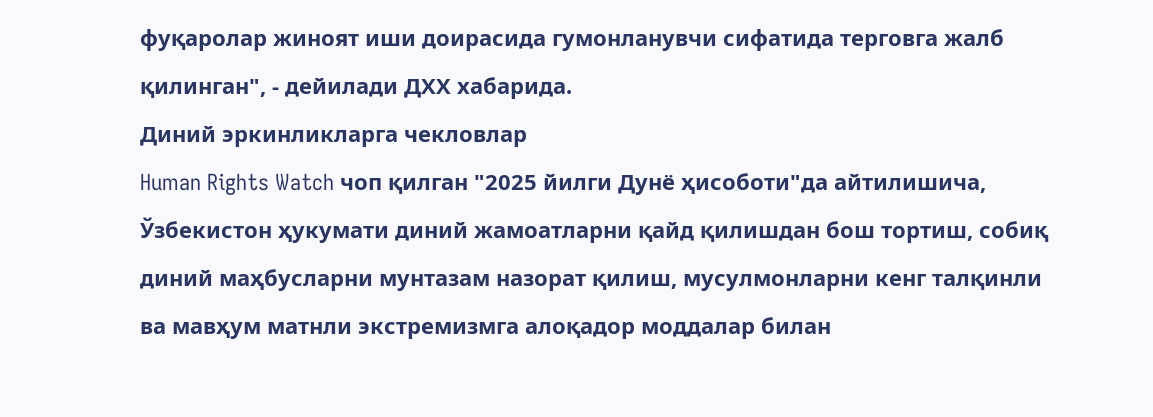фуқаролар жиноят иши доирасида гумонланувчи сифатида терговга жалб қилинган", - дейилади ДХХ хабарида.
Диний эркинликларга чекловлар
Human Rights Watch чоп қилган "2025 йилги Дунё ҳисоботи"да айтилишича, Ўзбекистон ҳукумати диний жамоатларни қайд қилишдан бош тортиш, собиқ диний маҳбусларни мунтазам назорат қилиш, мусулмонларни кенг талқинли ва мавҳум матнли экстремизмга алоқадор моддалар билан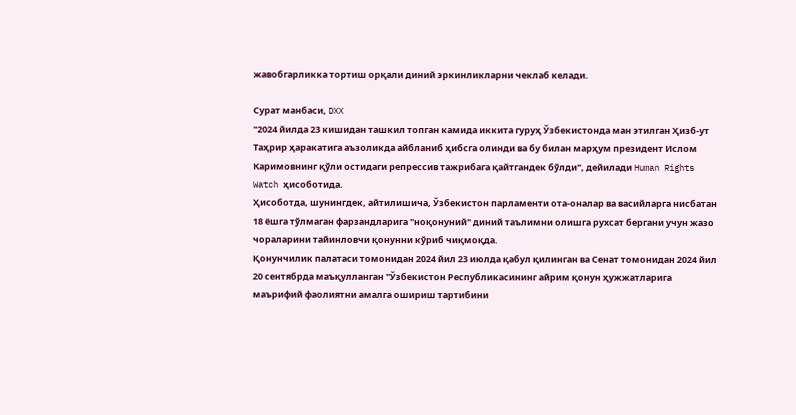жавобгарликка тортиш орқали диний эркинликларни чеклаб келади.

Сурат манбаси, DXX
"2024 йилда 23 кишидан ташкил топган камида иккита гуруҳ Ўзбекистонда ман этилган Ҳизб-ут Таҳрир ҳаракатига аъзоликда айбланиб ҳибсга олинди ва бу билан марҳум президент Ислом Каримовнинг қўли остидаги репрессив тажрибага қайтгандек бўлди", дейилади Human Rights Watch ҳисоботида.
Ҳисоботда, шунингдек, айтилишича, Ўзбекистон парламенти ота-оналар ва васийларга нисбатан 18 ёшга тўлмаган фарзандларига "ноқонуний" диний таълимни олишга рухсат бергани учун жазо чораларини тайинловчи қонунни кўриб чиқмоқда.
Қонунчилик палатаси томонидан 2024 йил 23 июлда қабул қилинган ва Сенат томонидан 2024 йил 20 сентябрда маъқулланган "Ўзбекистон Республикасининг айрим қонун ҳужжатларига маърифий фаолиятни амалга ошириш тартибини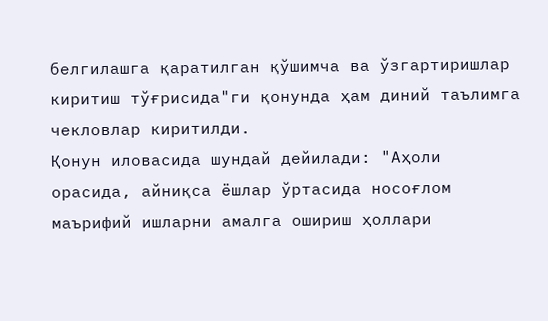белгилашга қаратилган қўшимча ва ўзгартиришлар киритиш тўғрисида"ги қонунда ҳам диний таълимга чекловлар киритилди.
Қонун иловасида шундай дейилади: "Аҳоли орасида, айниқса ёшлар ўртасида носоғлом маърифий ишларни амалга ошириш ҳоллари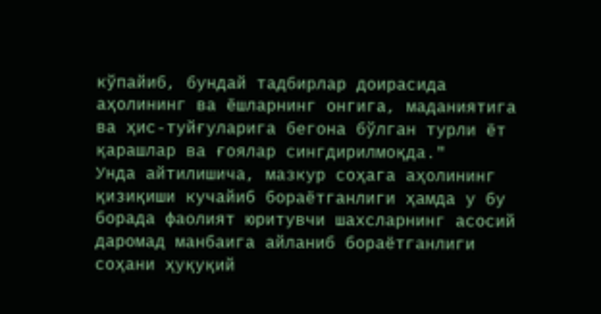кўпайиб, бундай тадбирлар доирасида аҳолининг ва ёшларнинг онгига, маданиятига ва ҳис-туйғуларига бегона бўлган турли ёт қарашлар ва ғоялар сингдирилмоқда."
Унда айтилишича, мазкур соҳага аҳолининг қизиқиши кучайиб бораётганлиги ҳамда у бу борада фаолият юритувчи шахсларнинг асосий даромад манбаига айланиб бораётганлиги соҳани ҳуқуқий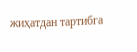жиҳатдан тартибга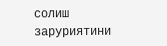солиш заруриятини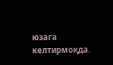юзага келтирмоқда.